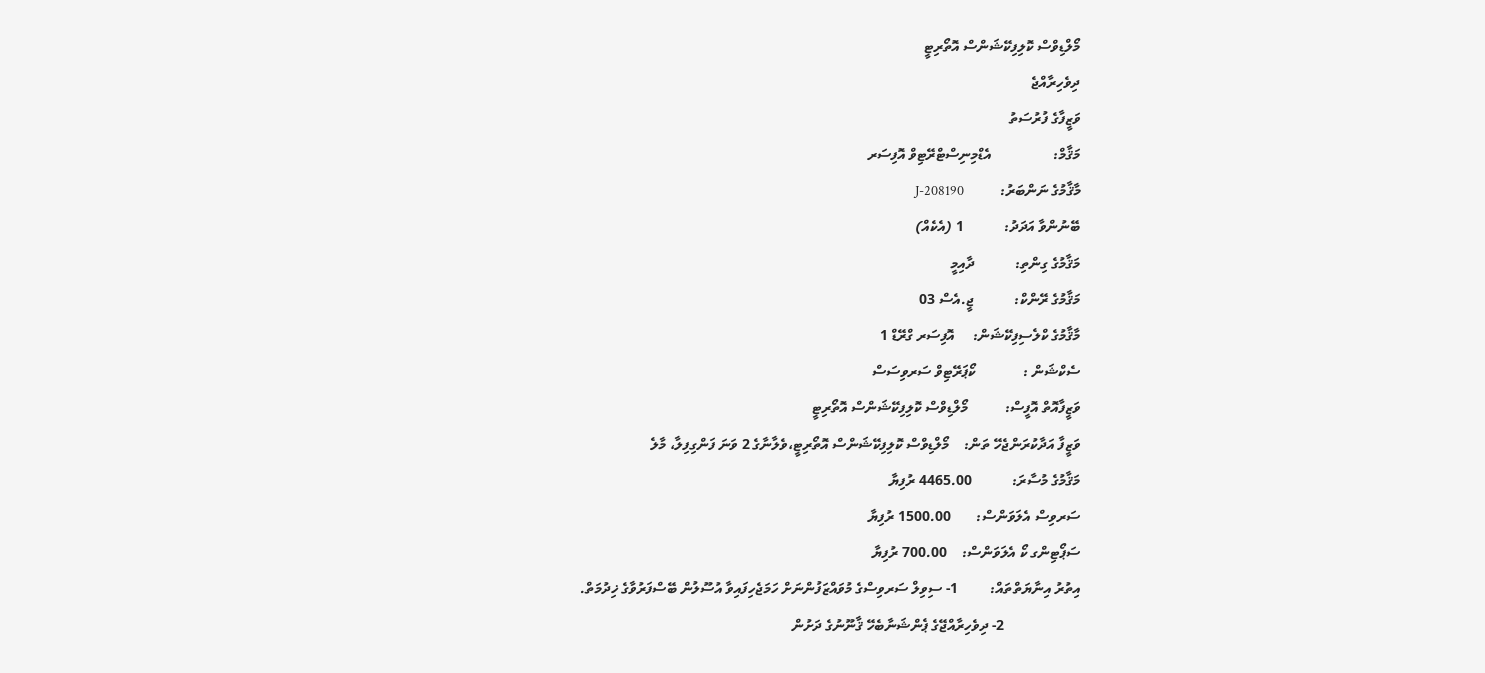މޯލްޑިވްސް ކޮލިފިކޭޝަންސް އޮތޯރިޓީ
ދިވެހިރާއްޖެ
ވަޒީފާގެ ފުރުސަތު
މަޤާމް:                 އެޑްމިނިސްޓްރޭޓިވް އޮފިސަރ
މާޤާމުގެ ނަންބަރު:          J-208190
ބޭނުންވާ އަދަދު:           1 (އެކެއް)
މަޤާމުގެ ގިންތި:           ދާއިމީ
މަޤާމުގެ ރޭންކް:           ޖީ.އެސް 03
މާޤާމުގެ ކްލެސިފިކޭޝަން:     އޮފިސަރ ގްރޭޑް 1
ސެކްޝަން :             ކޯޕަރޭޓިވް ސަރވިސަސް
ވަޒީފާއޮތް އޮފީސް:          މޯލްޑިވްސް ކޮލިފިކޭޝަންސް އޮތޯރިޓީ
ވަޒީފާ އަދާކުރަންޖެހޭ ތަން:    މޯލްޑިވްސް ކޮލިފިކޭޝަންސް އޮތޯރިޓީ،ވެލާނާގެ 2 ވަނަ ފަންގިފިލާ، މާލެ
މަޤާމުގެ މުސާރަ:           4465.00 ރުފިޔާ
ސަރވިސް އެލަވަންސް:       1500.00 ރުފިޔާ
ސަޕޯޓިންގ ކޯ އެލަވަންސް:    700.00 ރުފިޔާ
އިތުރު އިނާޔަތްތައް:         1- ސިވިލް ސަރވިސްގެ މުވައްޒަފުންނަށް ހަމަޖެހިފައިވާ އުސޫލުން ބޭސްފަރުވާގެ ޚިދުމަތް.
                     2- ދިވެހިރާއްޖޭގެ ޕެންޝަނާބެހޭ ޤާނޫނުގެ ދަށުން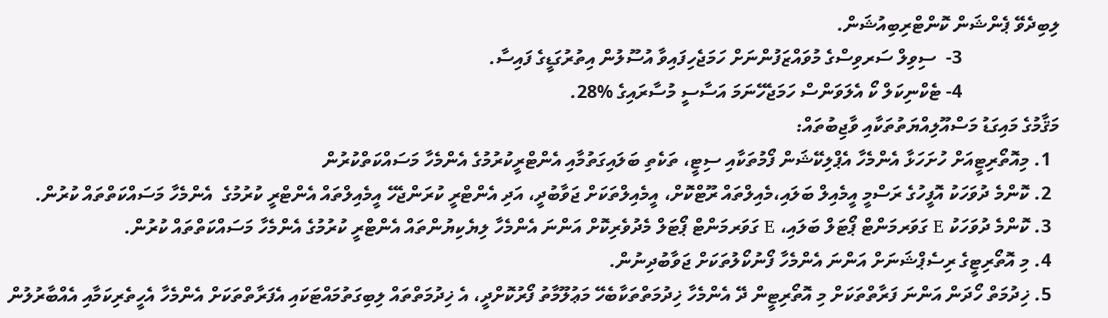ލިބިދެވޭ ޕެންޝަން ކޮންޓްރިބިއުޝަން.
                     3-  ސިވިލް ސަރވިސްގެ މުވައްޒަފުންނަށް ހަމަޖެހިފައިވާ އުސޫލުން އިތުރުގަޑީގެ ފައިސާ.
                     4- ޓެކްނިކަލް ކޯ އެލަވަންސް ހަމަޖެހޭނަމަ އަސާސީ މުސާރައިގެ %28.
މަޤާމުގެ މައިގަޑު މަސްއޫލިއްޔަތުތަކާއި ވާޖިބުތައް:
  1. މިއޮތޯރިޓީއަށް ހުށަހަޅާ އެންމެހާ އެޕްލިކޭޝަން ފޯމުތަކާއި ސިޓީ، ތަކެތި ބަލައިގަތުމާއި އެންޓްރީކުރުމުގެ އެންމެހާ މަސައްކަތްކުރުން
  2. ކޮންމެ ދުވަހަކު އޮފީހުގެ ރަސްމީ އީމެއިލް ބަލައި،މެއިލްތައް ރޫޓްކޮށް، އީމެއިލްތަކަށް ޖަވާބުދީ، އަދި އެންޓްރީ ކުރަންޖެހޭ އީމެއިލްތައް އެންޓްރީ ކުރުމުގެ  އެންމެހާ މަސައްކަތްތައް ކުރުން.
  3. ކޮންމެ ދުވަހަކު E ގަވަރމަންޓް ޕޯޓަލް ބަލައި، E ގަވަރމަންޓް ޕޯޓަލް މެދުވެރިކޮށް އަންނަ އެންމެހާ ލިޔެކިޔުންތައް އެންޓްރީ ކުރުމުގެ އެންމެހާ މަސައްކަތްތައް ކުރުން.
  4. މި އޮތޯރިޓީގެ ރިސެޕްޝަނަށް އަންނަ އެންމެހާ ފޯނުކޯލުތަކަށް ޖަވާބުދިނުން.
  5. ޚިދުމަތް ހޯދަން އަންނަ ފަރާތްތަކަށް މި އޮތޯރިޓީން ދޭ އެންމެހާ ޚިދުމަތްތަކާބެހޭ މަޢުލޫމާތު ފޯރުކޮށްދީ، އެ ޚިދުމަތްތައް ލިބިގަތުމައްޓަކައި އެފަރާތްތަކަށް އެންމެހާ އެހީތެރިކަމާއި އެއްބާރުލުން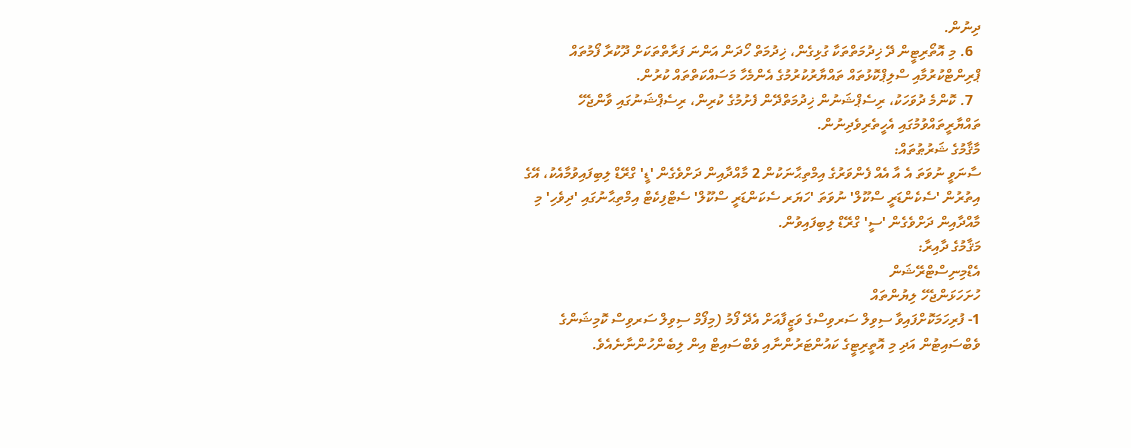ދިނުން.
  6. މި އޮތޯރިޓީން ދޭ ޚިދުމަތްތަކާ ގުޅިގެން، ޚިދުމަތް ހޯދަން އަންނަ ފަރާތްތަކަށް ދޫކުރާ ފޯމުތައް ޕްރިންޓްކުރުމާއި ސްލިޕްކޮޅުތައް ތައްޔާރުކުރުމުގެ އެންމެހާ މަސައްކަތްތައް ކުރުން.
  7. ކޮންމެ ދުވަހަކު، ރިސެޕްޝަނުން ޚިދުމަތްދޭން ފެށުމުގެ ކުރިން، ރިސެޕްޝަނުގައި ވާންޖެހޭ ތައްޔާރީތައްވުމުގައި އެހީތެރިވެދިނުން.
މާޤާމުގެ ޝަރުޠުތައް:
ސާނަވީ ނުވަތަ އެ އާ އެއް ފެންވަރުގެ އިމްތިޙާނަކުން 2 މާއްދާއިން ދަށްވެގެން 'ޑީ' ގްރޭޑް ލިބިފައިވުމާއެކު، އޭގެ އިތުރުން 'ސެކެންޑަރީ ސްކޫލް' ނުވަތަ 'ހަޔަރ ސެކަންޑަރީ ސްކޫލް' ސެޓްފިކެޓް އިމްތިޙާނުގައި 'ދިވެހި' މި މާއްދާއިން ދަށްވެގެން 'ސީ' ގްރޭޑް ލިބިފައިވުން.
މަޤާމުގެ ދާއިރާ:
އެޑްމިނިސްޓްރޭޝަން
ހުށަހަޅަންޖެހޭ ލިޔުންތައް
1- ފުރިހަމަކޮށްފައިވާ ސިވިލް ސަރވިސްގެ ވަޒީފާއަށް އެދޭ ފޯމު (މިފޯމް ސިވިލް ސަރވިސް ކޮމިޝަންގެ ވެބްސައިޓުން އަދި މި އޮތީރިޓީގެ ކައުންޓަރުންނާއި ވެބްސައިޓް އިން ލިބެންހުންނާނެއެވެ.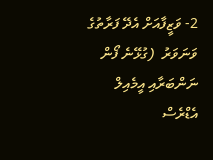2- ވަޒީފާއަށް އެދޭ ފަރާތުގެ ވަނަވަރު  (ގުޅޭނެ ފޯން ނަންބަރާއި އީމެއިލް އެޑްރެސް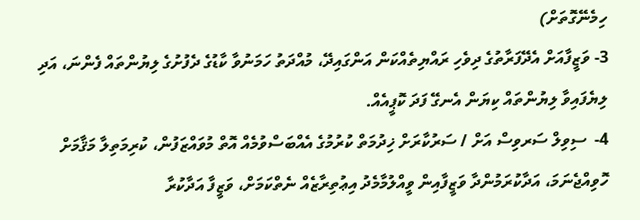ހިމެނޭގޮތަށް)
3- ވަޒީފާއަށް އެދޭފަރާތުގެ ދިވެހި ރައްޔިތެއްކަން އަންގައިދޭ، މުއްދަތު ހަމަނުވާ ކާޑުގެ ދެފުށުގެ ލިޔުންތައް ފެންނަ، އަދި ލިޔެފައިވާ ލިޔުންތައް ކިޔަން އެނގޭ ފަދަ ކޮޕީއެއް.
4-  ސިވިލް ސަރވިސް އަށް / ސަރުކާރަށް ޚިދުމަތް ކުރުމުގެ އެއްބަސްވުމެއް އޮތް މުވައްޒަފުން، ކުރިމަތިލާ މަޤާމަށް ހޮވިއްޖެނަމަ، އަދާކުރަމުންދާ ވަޒީފާއިން ވީއްލުމާމެދު އިޢުތިރާޒެއް ނެތްކަމަށް، ވަޒީފާ އަދާކުރާ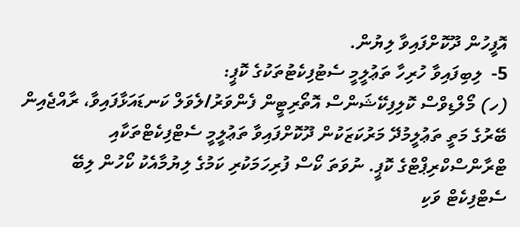އޮފީހުން ދޫކޮށްފައިވާ ލިޔުން.
5-  ލިބިފައިވާ ހުރިހާ ތަޢުލީމީ ސެޓުފިކެޓުތަކުގެ ކޮޕީ:
(ހ) މޯލްޑިވްސް ކޮލިފިކޭޝަންސް އޮތޯރިޓީން ފެންވަރު/ލެވަލް ކަނޑައަޅާފައިވާ، ރާއްޖެއިން ބޭރުގެ މަތީ ތަޢުލީމުދޭ މަރުކަޒަކުން ދޫކޮށްފައިވާ ތަޢުލީމީ ސެޓްފިކެޓްތަކާއި ޓްރާންސްކްރިޕްޓްގެ ކޮޕީ. ނުވަތަ ކޯސް ފުރިހަމަކުރި ކަމުގެ ލިޔުމާއެކު ކޯހުން ލިބޭ ސެޓްފިކެޓް ވަކި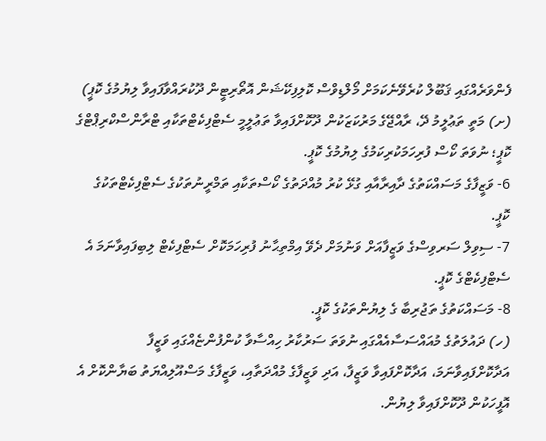ފެންވަރެއްގައި ޤަބޫލް ކުރެވޭނެކަމަށް މޯލްޑިވްސް ކޮލިފިކޭޝަން އޮތޯރިޓީން ދޫކުރައްވާފައިވާ ލިޔުމުގެ ކޮޕީ)
(ށ) މަތީ ތަޢުލީމު ދޭ، ރާއްޖޭގެ މަރުކަޒަކުން ދޫކޮށްފައިވާ ތަޢުލީމީ ސެޓްފިކެޓްތަކާއި ޓްރާންސްކްރިޕްޓްގެ ކޮޕީ؛ ނުވަތަ ކޯސް ފުރިހަމަކުރިކަމުގެ ލިޔުމުގެ ކޮޕީ.
6- ވަޒީފާގެ މަސައްކަތުގެ ދާއިރާއާއި ގުޅޭ ކުރު މުއްދަތުގެ ކޯސްތަކާއި ތަމްރީނުތަކުގެ ސެޓްފިކެޓްތަކުގެ ކޮޕީ.
7- ސިވިލް ސަރވިސްގެ ވަޒީފާއަށް ވަނުމަށް ދެވޭ އިމްތިޙާނު ފުރިހަމަކޮށް ސެޓްފިކެޓް ލިބިފައިވާނަމަ އެ ސެޓްފިކެޓްގެ ކޮޕީ.
8- މަސައްކަތުގެ ތަޖުރިބާ ގެ ލިޔުންތަކުގެ ކޮޕީ.
(ހ) ދައުލަތުގެ މުއައްސަސާއެއްގައި ނުވަތަ ސަރުކާރު ހިއްސާވާ ކުންފުންޏެއްގައި ވަޒީފާ އަދާކޮށްފައިވާނަމަ، އަދާކޮށްފައިވާ ވަޒީފާ، އަދި ވަޒީފާގެ މުއްދަތާއި، ވަޒީފާގެ މަސްއޫލިއްޔަތު ބަޔާންކޮށް އެ އޮފީހަކުން ދޫކޮށްފައިވާ ލިޔުން.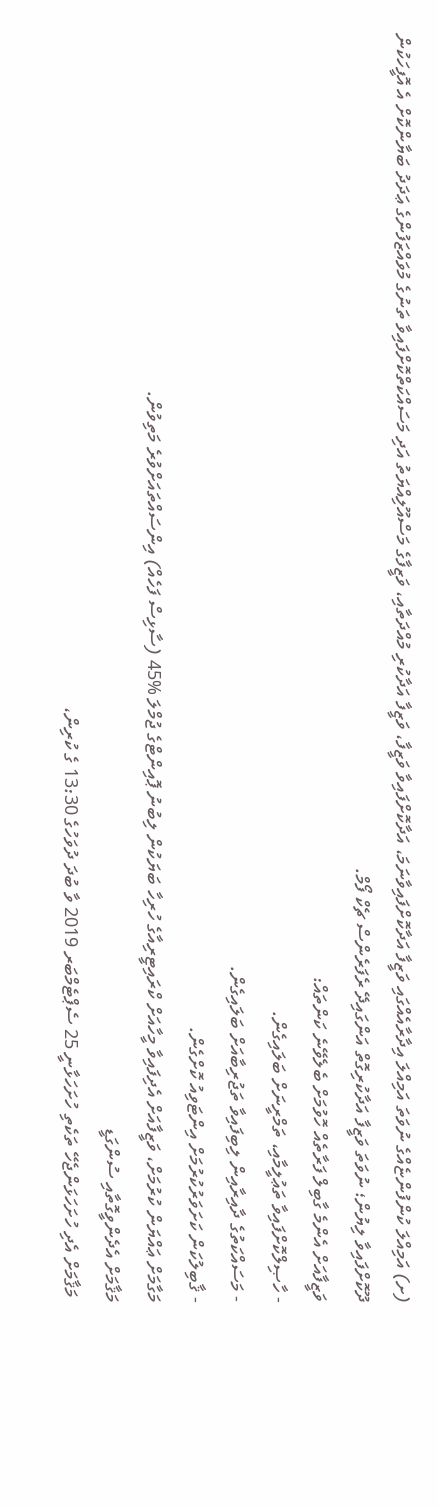(ށ) އަމިއްލަ ކުންފުންޏެއްގެ ނުވަތަ އަމިއްލަ އިދާރާއެއްގައި ވަޒީފާ އަދާކޮށްފައިވާނަމަ، އަދާކޮށްފައިވާ ވަޒީފާ، ވަޒީފާ އަދާކުރި މުއްދަތާއި، ވަޒީފާގެ މަސްއޫލިއްޔަތު އަދި މަސައްކަތްކޮށްފައިވާ ތަނުގެ މުވައްޒަފުންގެ ޢަދަދު ބަޔާންކޮށް އެ އޮފީހަކުން ދޫކޮށްފައިވާ ލިޔުން؛ ނުވަތަ ވަޒީފާ އަދާކުރިގޮތް އަންގައިދޭ ރެފަރެންސް ޗެކް ފޯމް.
ވަޒީފާއަށް އެންމެ ގާބިލް ފަރާތެއް ހޮވުމަށް ބެލެވޭނެ ކަންތައް:
- ހާޞިލްކޮށްފައިވާ ތަޢުލީމާއި، ތަމްރީނަށް ބަލައިގެން.
- މަސައްކަތުގެ ދާއިރާއިން ލިބިފައިވާ ތަޖުރިބާއަށް ބަލައިގެން.
- ޤާބިލުކަން ކަށަވަރުކުރުމަށް އިންޓަވިއު ކޮށްގެން.
މަގާމަށް ޢައްޔަން ކުރުމަށް، ވަޒީފާއަށް އެދިފައިވާ މީހާއަށް ކްރައިޓީރިއާގެ ހުރިހާ ބަޔަކުން ލިބުނު ޕޮއިންޓްގެ ޖުމްލަ %45 (ސާޅިސް ފަހެއް) އިންސައްތައަށްވުރެ މަތިވުން.
މަޤާމަށް އެދެންވީގޮތާއި ސުންގަޑީ
 މަޤާމަށް އެދި ހުށަހަޅަންޖެހޭ ތަކެތި ހުށަހަޅާނީ 25 ސެޕްޓެމްބަރ 2019 ވާ ބުދަ ދުވަހުގެ 13:30 ގެ ކުރިން،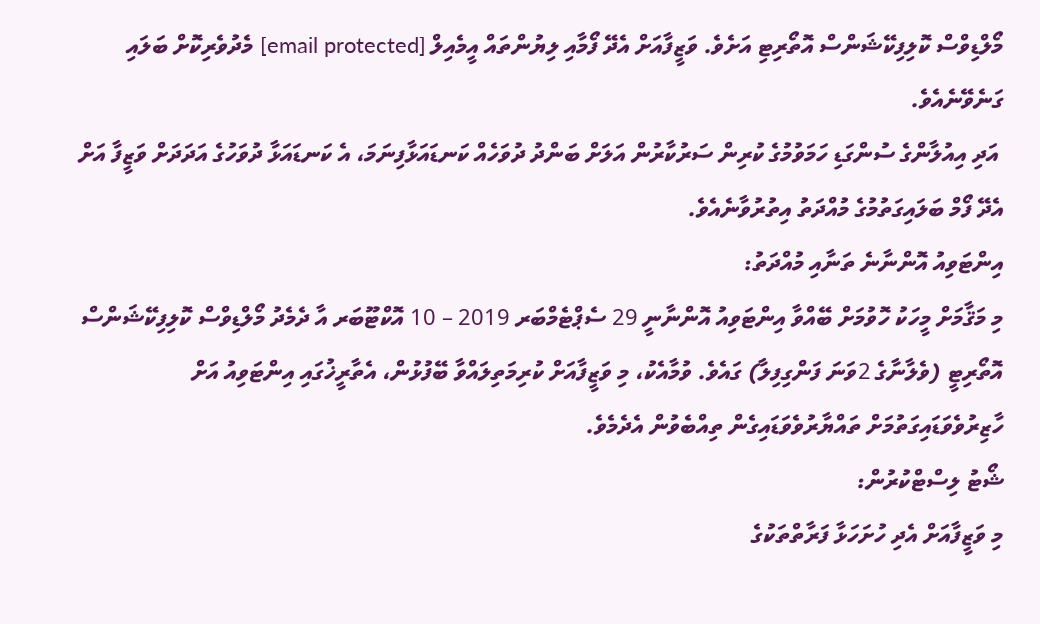މޯލްޑިވްސް ކޮލިފިކޭޝަންސް އޮތޯރިޓި އަށެވެ. ވަޒީފާއަށް އެދޭ ފޯމާއި ލިޔުންތައް އީމެއިލް [email protected] މެދުވެރިކޮށް ބަލައި ގަނެވޭނެއެވެ.
 އަދި އިއުލާންގެ ސުންގަޑި ހަމަވުމުގެ ކުރިން ސަރުކާރުން އަލަށް ބަންދު ދުވަހެއް ކަނޑައަޅާފިނަމަ، އެ ކަނޑައަޅާ ދުވަހުގެ އަދަދަށް ވަޒީފާ އަށް އެދޭ ފޯމް ބަލައިގަތުމުގެ މުއްދަތު އިތުރުވާނެއެވެ.
އިންޓަވިއު އޮންނާނެ ތަނާއި މުއްދަތު:
މި މަޤާމަށް މީހަކު ހޮވުމަށް ބޭއްވާ އިންޓަވިއު އޮންނާނީ 29 ސެޕްޓެމްބަރ 2019 – 10 އޮކްޓޫބަރ އާ ދެމެދު މޯލްޑިވްސް ކޮލިފިކޭޝަންސް އޮތޯރިޓީ (ވެލާނާގެ 2ވަނަ ފަންގިފިލާ) ގައެވެ. ވުމާއެކު، މި ވަޒީފާއަށް ކުރިމަތިލައްވާ ބޭފުޅުން، އެތާރީޚުގައި އިންޓަވިއު އަށް ހާޒިރުވެވަޑައިގަތުމަށް ތައްޔާރުވެވަޑައިގެން ތިއްބެވުން އެދެމެވެ.
ޝޯޓު ލިސްޓްކުރުން:
މި ވަޒީފާއަށް އެދި ހުށަހަޅާ ފަރާތްތަކުގެ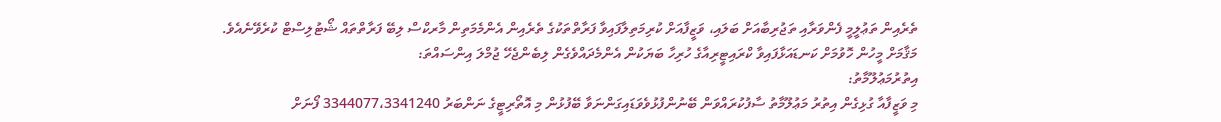ތެރެއިން ތަޢުލީމީ ފެންވަރާއި ތަޖުރިބާއަށް ބަލައި، ވަޒީފާއަށް ކުރިމަތިލާފައިވާ ފަރާތްތަކުގެ ތެރެއިން އެންމެމަތިން މާރކްސް ލިބޭ ފަރާތްތައް ޝޯޓުލިސްޓް ކުރެވޭނެއެވެ.
މަޤާމަށް މީހުން ހޮވުމަށް ކަނޑައަޅާފައިވާ ކްރައިޓީރިއާގެ ހުރިހާ ބަޔަކުން އެންމެދައްވެގެން ލިބެންޖެހޭ ޖުމްލަ އިންސައްތަ:
އިތުރުމަޢުލޫމާތު:
މި ވަޒީފާއާ ގުޅިގެން އިތުރު މަޢުލޫމާތު ސާފުކުރައްވަން ބޭނުންފުޅުވެވަޑައިގަންނަވާ ބޭފުޅުން މި އޮތޯރިޓީގެ ނަންބަރު 3344077،3341240 ފޯނަށް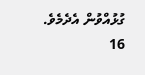ގުޅުއްވުން އެދެމެވެ.
16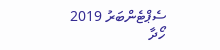ސެޕްޓެންބަރު 2019
ހޯދާ